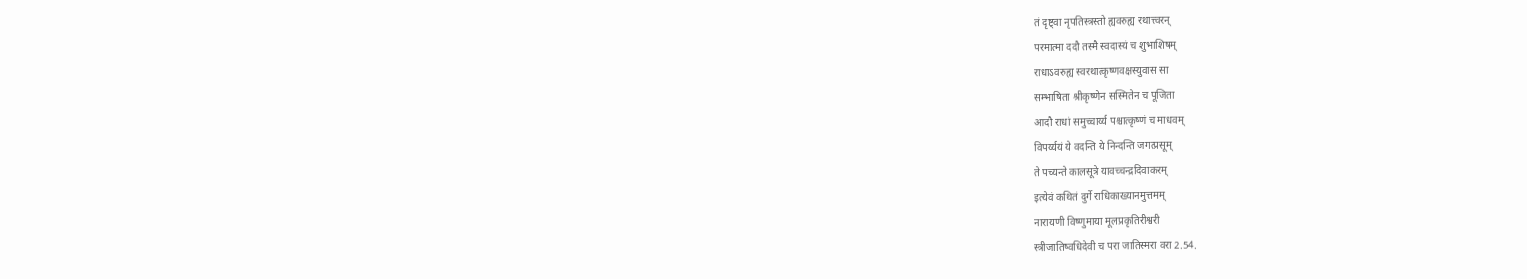तं दृष्ट्वा नृपतिस्त्रस्तो ह्यवरुह्य रथात्त्वरन्
परमात्मा ददौ तस्मै स्वदास्यं च शुभाशिषम्
राधाऽवरुह्य स्वरथात्कृष्णवक्षस्युवास सा
सम्भाषिता श्रीकृष्णेन सस्मितेन च पूजिता
आदौ राधां समुच्चार्य्य पश्चात्कृष्णं च माधवम्
विपर्य्ययं ये वदन्ति ये निन्दन्ति जगत्प्रसूम्
ते पच्यन्ते कालसूत्रे यावच्चन्द्रदिवाकरम्
इत्येवं कथितं दुर्गे राधिकाख्यानमुत्तमम्
नारायणी विष्णुमाया मूलप्रकृतिरीश्वरी
स्त्रीजातिष्वधिदेवी च परा जातिस्मरा वरा 2.54.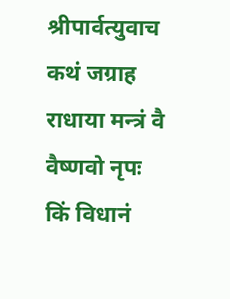श्रीपार्वत्युवाच कथं जग्राह राधाया मन्त्रं वै वैष्णवो नृपः
किं विधानं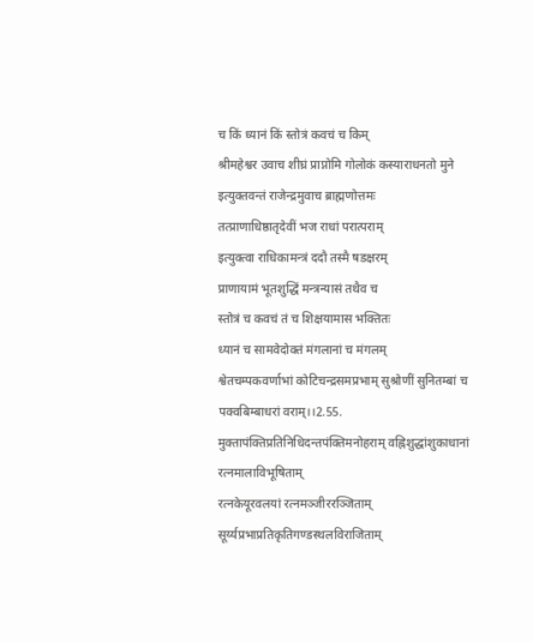च किं ध्यानं किं स्तोत्रं कवचं च किम्
श्रीमहेश्वर उवाच शीघ्रं प्राप्नोमि गोलोकं कस्याराधनतो मुने
इत्युक्तवन्तं राजेन्द्रमुवाच ब्राह्मणोत्तमः
तत्प्राणाधिष्ठातृदेवीं भज राधां परात्पराम्
इत्युक्त्वा राधिकामन्त्रं ददौ तस्मै षडक्षरम्
प्राणायामं भूतशुद्धिं मन्त्रन्यासं तथैव च
स्तोत्रं च कवचं तं च शिक्षयामास भक्तितः
ध्यानं च सामवेदोक्तं मंगलानां च मंगलम्
श्वेतचम्पकवर्णाभां कोटिचन्द्रसमप्रभाम् सुश्रोणीं सुनितम्बां च पक्वबिम्बाधरां वराम्।।2.55.
मुक्तापंक्तिप्रतिनिधिदन्तपंक्तिमनोहराम् वह्निशुद्धांशुकाधानां रत्नमालाविभूषिताम्
रत्नकेयूरवलयां रत्नमञ्जीररञ्जिताम् सूर्य्यप्रभाप्रतिकृतिगण्डस्थलविराजिताम्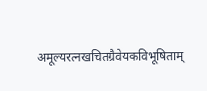अमूल्यरत्नखचितग्रैवेयकविभूषिताम्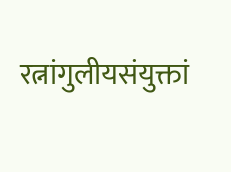रत्नांगुलीयसंयुक्तां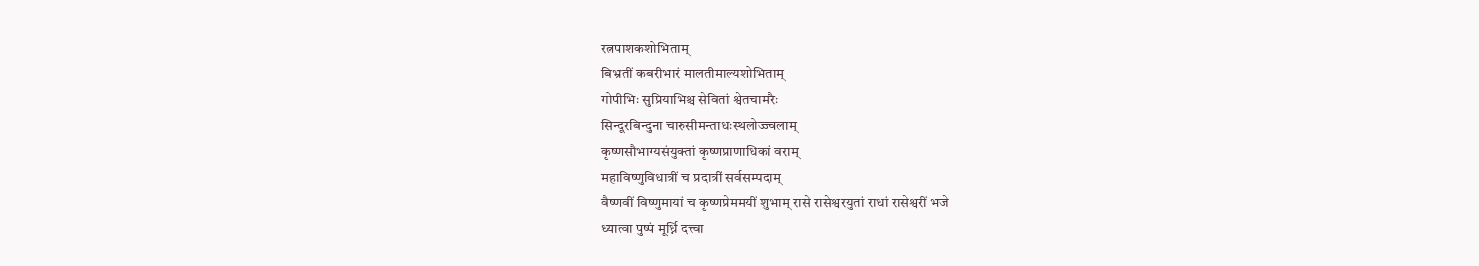रत्नपाशकशोभिताम्
बिभ्रतीं कबरीभारं मालतीमाल्यशोभिताम्
गोपीभिः सुप्रियाभिश्च सेवितां श्वेतचामरैः
सिन्दूरबिन्दुना चारुसीमन्ताधःस्थलोज्ज्वलाम्
कृष्णसौभाग्यसंयुक्तां कृष्णप्राणाधिकां वराम्
महाविष्णुविधात्रीं च प्रदात्रीं सर्वसम्पदाम्
वैष्णवीं विष्णुमायां च कृष्णप्रेममयीं शुभाम् रासे रासेश्वरयुतां राधां रासेश्वरीं भजे
ध्यात्वा पुष्पं मूर्ध्नि दत्त्वा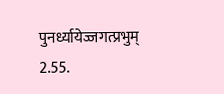पुनर्ध्यायेज्जगत्प्रभुम् 2.55.